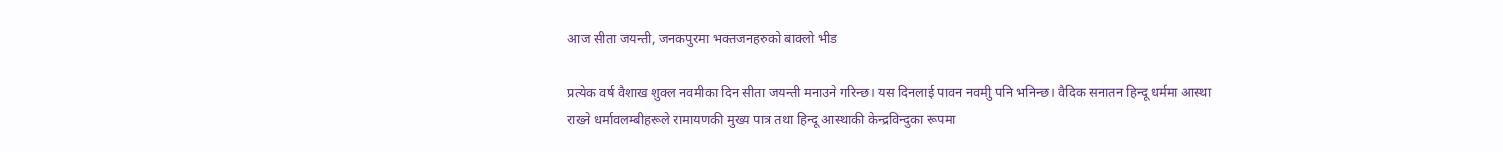आज सीता जयन्ती, जनकपुरमा भक्तजनहरुको बाक्लो भीड

प्रत्येक वर्ष वैशाख शुक्ल नवमीका दिन सीता जयन्ती मनाउने गरिन्छ। यस दिनलाई पावन नवमीु पनि भनिन्छ। वैदिक सनातन हिन्दू धर्ममा आस्था राख्ने धर्मावलम्बीहरूले रामायणकी मुख्य पात्र तथा हिन्दू आस्थाकी केन्द्रविन्दुका रूपमा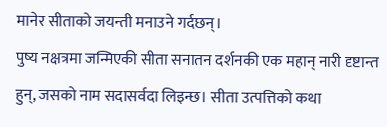मानेर सीताको जयन्ती मनाउने गर्दछन्।
पुष्य नक्षत्रमा जन्मिएकी सीता सनातन दर्शनकी एक महान् नारी दृष्टान्त हुन्, जसको नाम सदासर्वदा लिइन्छ। सीता उत्पत्तिको कथा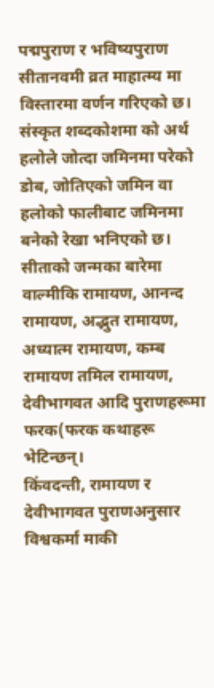पद्मपुराण र भविष्यपुराण सीतानवमी व्रत माहात्म्य मा विस्तारमा वर्णन गरिएको छ।
संस्कृत शब्दकोशमा को अर्थ हलोले जोत्दा जमिनमा परेको डोब, जोतिएको जमिन वा हलोको फालीबाट जमिनमा बनेको रेखा भनिएको छ। सीताको जन्मका बारेमा वाल्मीकि रामायण, आनन्द रामायण, अद्भुत रामायण, अध्यात्म रामायण, कम्ब रामायण तमिल रामायण, देवीभागवत आदि पुराणहरूमा फरक(फरक कथाहरू भेटिन्छन्।
किंवदन्ती, रामायण र देवीभागवत पुराणअनुसार विश्वकर्मा माकी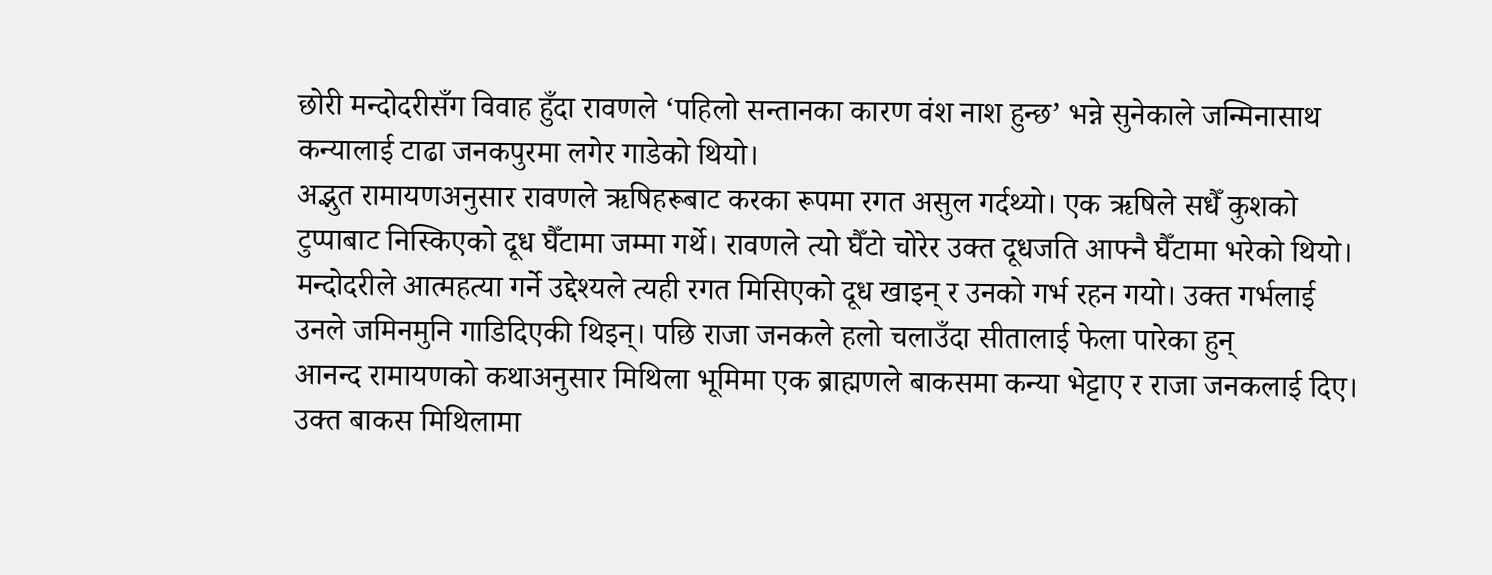छोरी मन्दोदरीसँग विवाह हुँदा रावणले ‘पहिलो सन्तानका कारण वंश नाश हुन्छ’ भन्ने सुनेकाले जन्मिनासाथ कन्यालाई टाढा जनकपुरमा लगेर गाडेको थियो।
अद्भुत रामायणअनुसार रावणले ऋषिहरूबाट करका रूपमा रगत असुल गर्दथ्यो। एक ऋषिले सधैँ कुशको टुप्पाबाट निस्किएको दूध घैँटामा जम्मा गर्थे। रावणले त्यो घैँटो चोरेर उक्त दूधजति आफ्नै घैँटामा भरेको थियो। मन्दोदरीले आत्महत्या गर्ने उद्देश्यले त्यही रगत मिसिएको दूध खाइन् र उनको गर्भ रहन गयो। उक्त गर्भलाई उनले जमिनमुनि गाडिदिएकी थिइन्। पछि राजा जनकले हलो चलाउँदा सीतालाई फेला पारेका हुन्
आनन्द रामायणको कथाअनुसार मिथिला भूमिमा एक ब्राह्मणले बाकसमा कन्या भेट्टाए र राजा जनकलाई दिए। उक्त बाकस मिथिलामा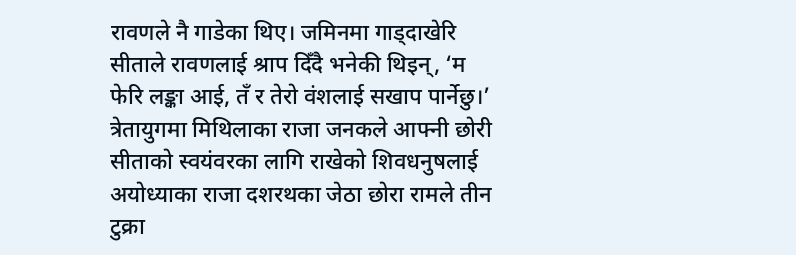रावणले नै गाडेका थिए। जमिनमा गाड्दाखेरि सीताले रावणलाई श्राप दिँदै भनेकी थिइन्, ‘म फेरि लङ्का आई, तँ र तेरो वंशलाई सखाप पार्नेछु।’
त्रेतायुगमा मिथिलाका राजा जनकले आफ्नी छोरी सीताको स्वयंवरका लागि राखेको शिवधनुषलाई अयोध्याका राजा दशरथका जेठा छोरा रामले तीन टुक्रा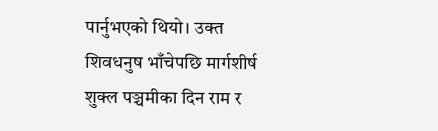पार्नुभएको थियो। उक्त शिवधनुष भाँचेपछि मार्गशीर्ष शुक्ल पञ्चमीका दिन राम र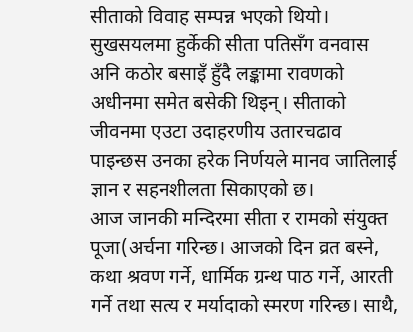सीताको विवाह सम्पन्न भएको थियो।
सुखसयलमा हुर्केकी सीता पतिसँग वनवास अनि कठोर बसाइँ हुँदै लङ्कामा रावणको अधीनमा समेत बसेकी थिइन्। सीताको जीवनमा एउटा उदाहरणीय उतारचढाव पाइन्छस उनका हरेक निर्णयले मानव जातिलाई ज्ञान र सहनशीलता सिकाएको छ।
आज जानकी मन्दिरमा सीता र रामको संयुक्त पूजा(अर्चना गरिन्छ। आजको दिन व्रत बस्ने, कथा श्रवण गर्ने, धार्मिक ग्रन्थ पाठ गर्ने, आरती गर्ने तथा सत्य र मर्यादाको स्मरण गरिन्छ। साथै,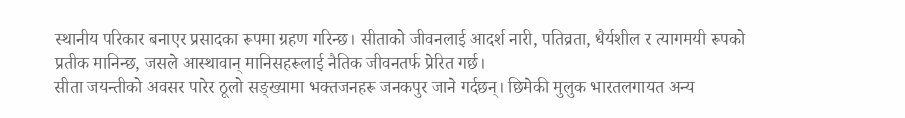स्थानीय परिकार बनाएर प्रसादका रूपमा ग्रहण गरिन्छ। सीताको जीवनलाई आदर्श नारी, पतिव्रता, धैर्यशील र त्यागमयी रूपको प्रतीक मानिन्छ, जसले आस्थावान् मानिसहरूलाई नैतिक जीवनतर्फ प्रेरित गर्छ।
सीता जयन्तीको अवसर पारेर ठूलो सङ्ख्यामा भक्तजनहरू जनकपुर जाने गर्दछन्। छिमेकी मुलुक भारतलगायत अन्य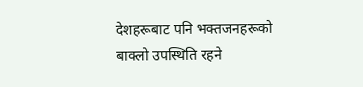देशहरूबाट पनि भक्तजनहरूको बाक्लो उपस्थिति रहने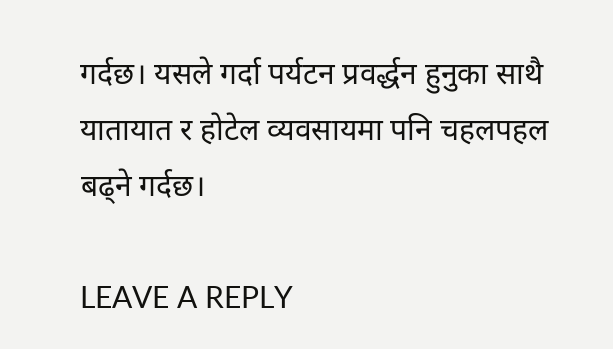गर्दछ। यसले गर्दा पर्यटन प्रवर्द्धन हुनुका साथै यातायात र होटेल व्यवसायमा पनि चहलपहल बढ्ने गर्दछ।

LEAVE A REPLY